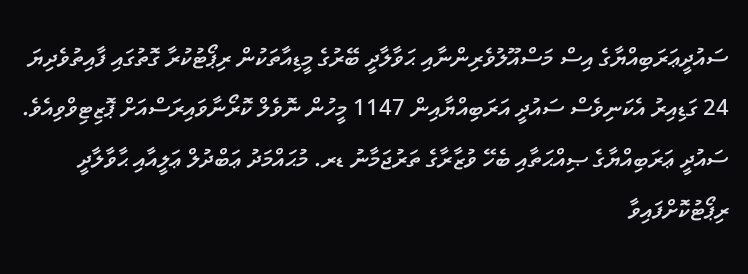ސައުދީޢަރަބިއްޔާގެ އިސް މަސްއޫލުވެރިންނާއި ޙަވާލާދީ ބޭރުގެ މީޑިއާތަކުން ރިޕޯޓުކުރާ ގޮތުގައި ފާއިތުވެދިޔަ 24 ގަޑިއިރު އެކަނިވެސް ސައުދީ އަރަބިއްޔާއިން 1147 މީހުން ނޮވެލް ކޮރޯނާވައިރަސްއަށް ޕޮޒިޓިވްވިއެވެ.
ސައުދީ ޢަރަބިއްޔާގެ ޞިއްޙަތާއި ބެހޭ ވުޒާރާގެ ތަރުޖަމާނު ޑރ. މުޙައްމަދު ޢަބްދުލް ޢަލީއާއި ޙާވާލާދީ ރިޕޯޓުކޮށްފައިވާ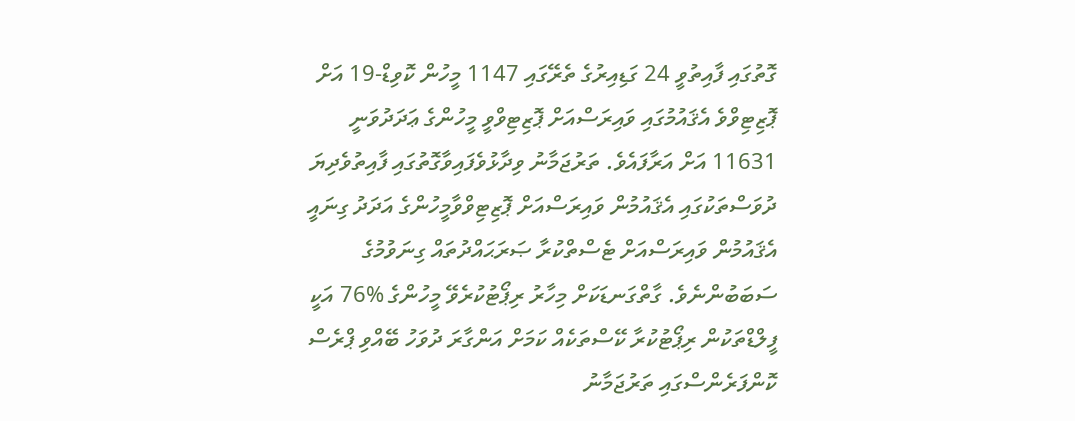ގޮތުގައި ފާއިތުވީ 24 ގަޑިއިރުގެ ތެރޭގައި 1147 މީހުން ކޮވިޑް-19 އަށް ޕޮޒިޓިވްވެ އެޤައުމުގައި ވައިރަސްއަށް ޕޮޒިޓިވްވީ މީހުންގެ ޢަދަދުވަނީ 11631 އަށް އަރާފައެވެ. ތަރުޖަމާނު ވިދާޅުވެފައިވާގޮތުގައި ފާއިތުވެދިޔަ ދުވަސްތަކުގައި އެޤައުމުން ވައިރަސްއަށް ޕޮޒިޓިވްވާމީހުންގެ އަދަދު ގިނައީ އެޤައުމުން ވައިރަސްއަށް ޓެސްތްކުރާ ޞަރަޙައްދުތައް ގިނަވުމުގެ ސަބަބުންނެވެ. ގާތްގަނޑަކަށް މިހާރު ރިޕޯޓުކުރެވޭ މީހުންގެ %76 އަކީ ފީލްޑްތަކުން ރިޕޯޓުކުރާ ކޭސްތަކެއް ކަމަށް އަންގާރަ ދުވަހު ބޭއްވި ޕްރެސް ކޮންފަރެންސްގައި ތަރުޖަމާނު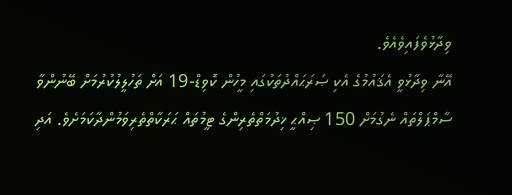ވިދާޅުވެފައިވެއެވެ.
އޭނާ ވިދާޅުވީ އެޤައުމުގެ އެކި ޞަރަޙައްދުތަކުގައި މީހުން ކޮވިޑް-19 އަށް ތަހުލީލުކުރުމަށް ބޭނުންވާ ސާމްޕަލްތައް ނެގުމަށް 150 ޞިއްޙީ ޚިދުމަތްތެރިންގެ ޓީމުތައް ޙަރަކާތްތެރިވަމުންދާކަމަށެވެ. އަދި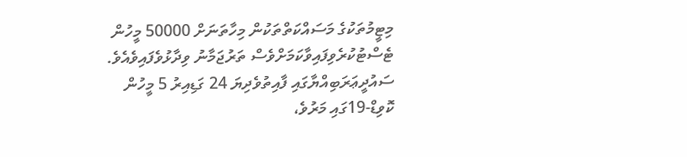މިޓީމުތަކުގެ މަސައްކަތްތަކުން މިހާތަނަށް 50000 މީހުން ޓެސްޓުކުރެވިފައިވާކަމަށްވެސް ތަރުޖަމާނު ވިދާޅުވެފައިވެއެވެ.
ސައުދީޢަރަބިއްޔާގައި ފާއިތުވެދިޔަ 24 ގަޑިއިރު 5 މީހުން ކޮވިޑް-19ގައި މަރުވެ،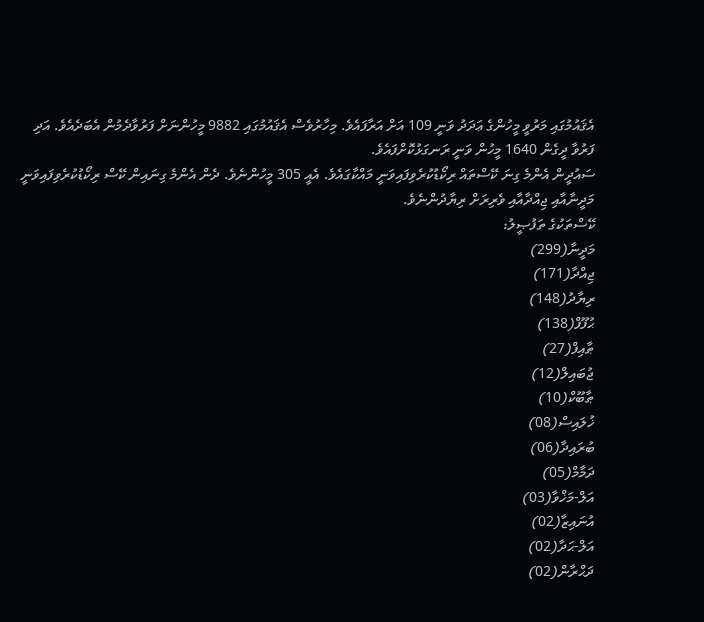އެޤައުމުގައި މަރުވީ މީހުންގެ ޢަދަދު ވަނީ 109 އަށް އަރާފައެވެ. މިހާރުވެސް އެޤައުމުގައި 9882 މީހުންނަށް ފަރުވާދެމުން އެބަދެއެވެ. އަދި ފަރުވާ ދީގެން 1640 މީހުން ވަނީ ރަނގަޅުކޮށްފައެވެ.
ސައުދީން އެންމެ ގިނަ ކޭސްތައް ރިކޯޑުކުރެވިފައިވަނީ މައްކާގައެވެ. އެއީ 305 މީހުންނެވެ. ދެން އެންމެ ގިނައިން ކޭސް ރިކޯޑުކުރެވިފައިވަނީ މަދީނާއާއި ޖިއްދާއާއި ވެރިރަށް ރިޔާދުންނެވެ.
ކޭސްތަކުގެ ތަފުޞީލު:
މަދީނާ(299)
ޖިއްދާ(171)
ރިޔާދު(148)
ޙުފޫފް(138)
ޠާއިފް(27)
ޖުބައިލް(12)
ޠާބޫކް(10)
ޚުލައިސް(08)
ބުރައިދާ(06)
ދަމާމް(05)
އަލް-މަޚްވާ(03)
އުނައިޒާ(02)
އަލް-ޙަދާ(02)
ދަޙްރާން(02)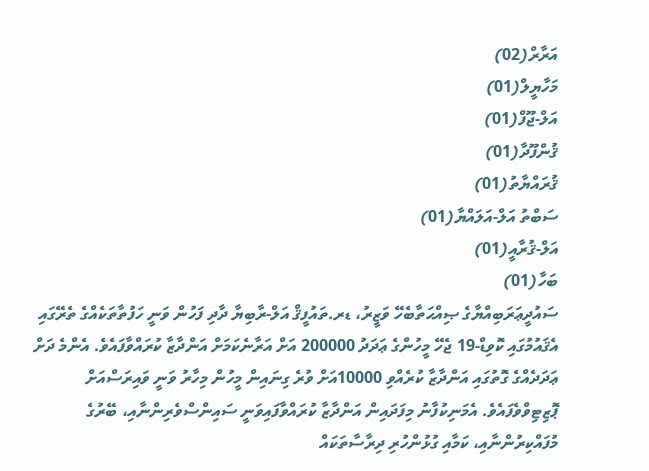އަރާރް(02)
މަހާޔީލް(01)
އަލް-ޖޫފް(01)
ޤުންފޫދާ(01)
ޤުރައްޔާތު(01)
ސަބްތު އަލް-އަލައްޔާ(01)
އަލް-ޤުރާއީ(01)
ބަހާ(01)
ސައުދީޢަރަބިއްޔާގެ ޞިއްޙަތާބެހޭ ވަޒީރު، ޑރ.ތައުފީޤް އަލް-ރާބިޔާ ދާދި ފަހުން ވަނީ ހަފުތާތަކެއްގެ ތެރޭގައި އެޤައުމުގައި ކޮވިޑް-19 ޖެހޭ މީހުންގެ ޢަދަދު 200000 އަށް އަރާނެކަމަށް އަންދާޒާ ކުރައްވާފައެވެ. އެންމެ ދަށް ޢަދަދެއްގެ ގޮތުގައި އަންދާޒާ ކުރެއްވި 10000އަށް ވުރެ ގިނައިން މީހުން މިހާރު ވަނީ ވައިރަސްއަށް ޕޮޒިޓިވްވެފައެވެ. އެމަނިކުފާނު މިފަދައިން އަންދާޒާ ކުރައްވާފައިވަނީ ސައިންސްވެރިންނާއި، ބޭރުގެ މުފައްކިރުންނާއި، ކަމާއި ގުޅުންހުރި ދިރާސާތަކައް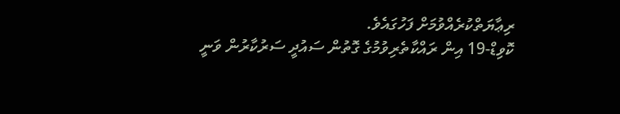ރިޢާޔަތްކުރެއްވުމަށް ފަހުގައެވެ.
ކޮވިޑް-19 އިން ރައްކާތެރިވުމުގެ ގޮތުން ސައުދީ ސަރުކާރުން ވަނީ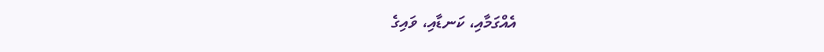އެއްގަމާއި، ކަނޑާއި، ވައިގެ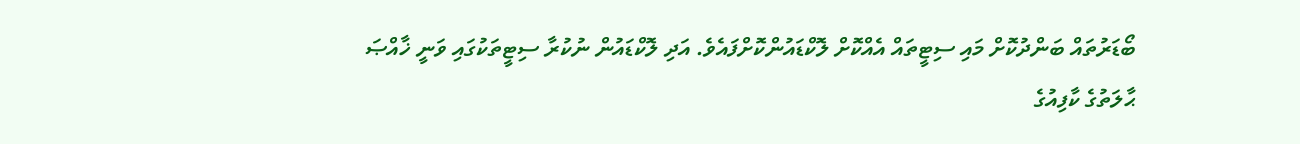ބޯޑަރުތައް ބަންދުކޮށް މައި ސިޓީތައް އެއްކޮށް ލޮކްޑައުންކޮށްފައެވެ. އަދި ލޮކްޑައުން ނުކުރާ ސިޓީތަކުގައި ވަނީ ޚާއްޞަ ޙާލަތުގެ ކާފިއުގެ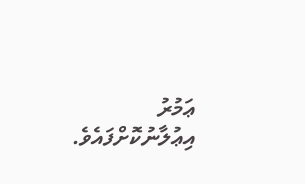ޢަމުރު އިޢުލާނުކޮށްފައެވެ.